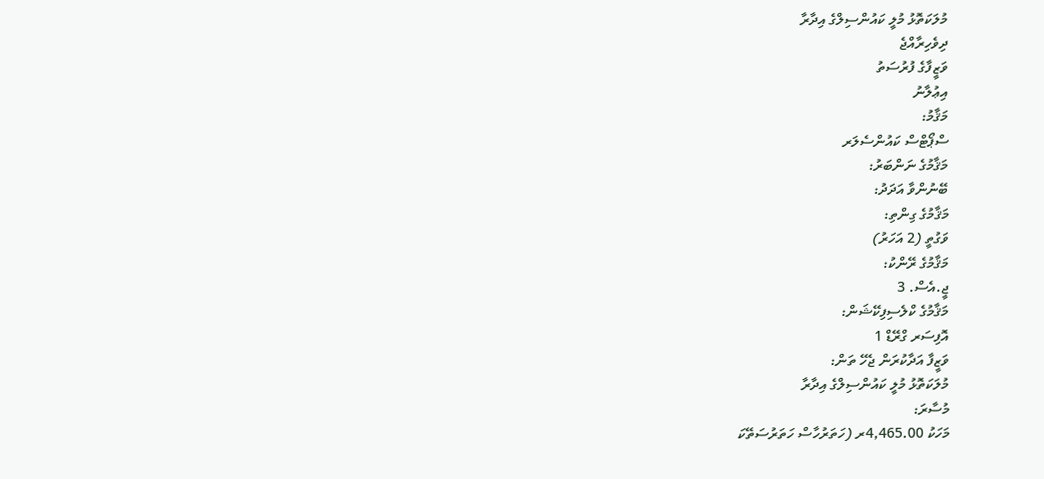މުލަކަތޮޅު މުލީ ކައުންސިލްގެ އިދާރާ
ދިވެހިރާއްޖެ
ވަޒީފާގެ ފުރުސަތު
އިޢުލާނު
މަޤާމު:
ސްޕޯޓްސް ކައުންސެލަރ
މަޤާމުގެ ނަންބަރު:
ބޭނުންވާ އަދަދު:
މަޤާމުގެ ގިންތި:
ވަގުތީ (2 އަހަރު)
މަޤާމުގެ ރޭންކު:
ޖީ.އެސް. 3
މަޤާމުގެ ކްލެސިފިކޭޝަން:
އޮފިސަރ ގްރޭޑް 1
ވަޒީފާ އަދާކުރަން ޖެހޭ ތަން:
މުލަކަތޮޅު މުލީ ކައުންސިލްގެ އިދާރާ
މުސާރަ:
މަހަކު 4,465.00ރ (ހަތަރުހާސް ހަތަރުސަތޭކަ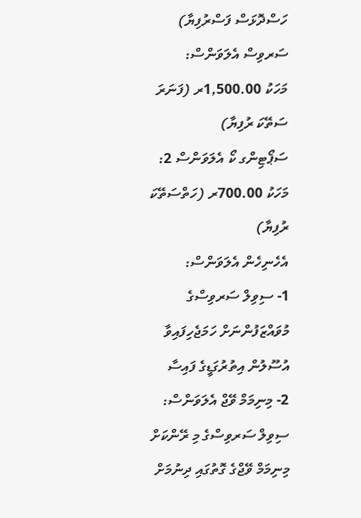ހަސްދޮޅަސް ފަސްރުފިޔާ)
ސަރވިސް އެލަވަންސް:
މަހަކު 1,500.00ރ (ފަނަރަ ސަތޭކަ ރުފިޔާ)
ސަޕޯޓިންގ ކޯ އެލަވަންސް 2:
މަހަކު 700.00ރ (ހަތްސަތޭކަ ރުފިޔާ)
އެހެނިހެން އެލަވަންސް:
1- ސިވިލް ސަރވިސްގެ މުވައްޒަފުންނަށް ހަމަޖެހިފައިވާ އުސޫލުން އިތުރުގަޑީގެ ފައިސާ
2- މިނިމަމް ވޭޖް އެލަވަންސް: ސިވިލް ސަރވިސްގެ މި ރޭންކަށް މިނިމަމް ވޭޖްގެ ގޮތުގައި ދިނުމަށް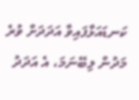ކަނޑައަޅާފައިވާ އަދަދަށް ވުރެ މަދުން ލިބޭނަމަ، އެ އަދަދު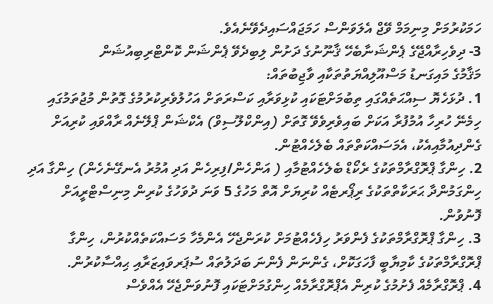ހަމަކުރުމަށް މިނިމަމް ވޭޖް އެލަވަންސް ހަމަޖައްސައިދެވޭނެއެވެ.
3- ދިވެހިރާއްޖޭގެ ޕެންޝަނާބެހޭ ޤާނޫނުގެ ދަށުން ލިބިދެވޭ ޕެންޝަން ކޮންޓްރިބިއުޝަން
މަޤާމުގެ މައިގަނޑު މަސްއޫލިއްޔަތުތަކާއި ވާޖިބުތައް:
1. ދުޅަހެޔޮ ސިއްޙަތެއްގައި ތިބުމަށްޓަކައި ކުޅިވަރާއި ކަސްރަތަށް އަހުލުވެރިކުރުމުގެ ގޮތުން މުޖުތަމުގައި ހިމެނޭ ހުރިހާ އުމުފުރާ އަކަށް ބައިވެރިވެވޭ ގޮތަށް (އިންކްލޫސިވް) އެކްޝަން ޕްލޭނެއް ރާއްވައި ކުރިއަށް ގެންދިއުމާއިއެކު، އެމަސައްކަތްތައް ބެލެހެއްޓުން.
2. ހިންގާ ޕްރޮގްރާމްތަކުގެ ރެކޯޑް ބެލެހެއްޓުމާއި ( އަންހެން/ފިރިހެން އަދި އުމުރު އެނގޭނެހެން) ހިންގާ އަދި ހިންގަމުންދާ ޙަރަކާތްތަކުގެ ރިޕޯރޓެއް ކުރިޔަށް އޮތް މަހުގެ 5 ވަނަ ދުވަހުގެ ކުރިން މިނިސްޓްރީއަށް ފޮނުވުން.
3. ހިންގާ ޕްރޮގްރާމްތަކުގެ ފެންވަރު ހިފެހެއްޓުމަށް ކުރަންޖެހޭ އެންމެހާ މަސައްކަތެއްކުރުން، ހިންގާ ޕްރޮގްރާމްތަކުގެ ކާމިޔާބީ ފާހަގަކޮށް، ގެންނަން ފެންނަ ބަދަލުތައް ސުޕަރވައިޒަރާއި ޙިއްސާކުރުން.
4. ޕްރޮގްރާމެއް ފެށުމުގެ ކުރިން އެޕްރޮގްރާމެއް ހިންގުމަށްޓަކައި ފޮނުވަންޖެހޭ އެއްވެސް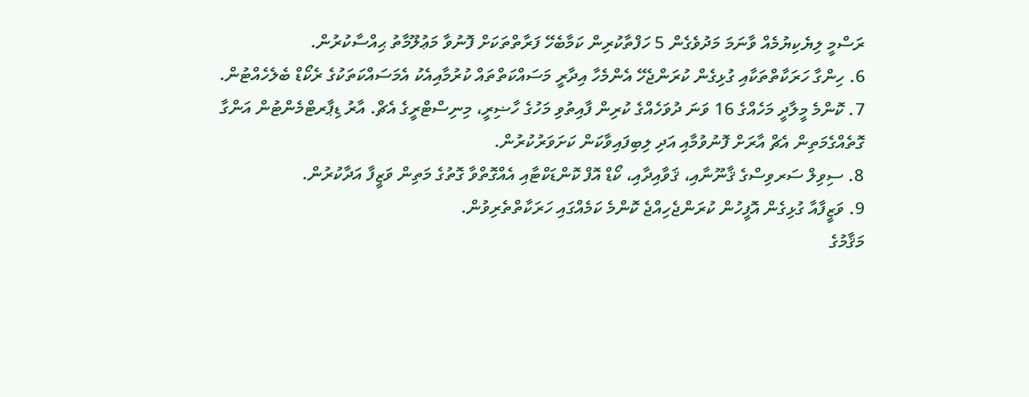ރަސްމީ ލިޔެކިޔުމެއް ވާނަމަ މަދުވެގެން 5 ހަފްތާކުރިން ކަމާބެހޭ ފަރާތްތަކަށް ފޮނުވާ މަޢުލޫމާތު ޙިއްސާކުރުން.
6. ހިންގާ ހަރަކާތްތަކާއި ގުޅިގެން ކުރަންޖެހޭ އެންމެހާ އިދާރީ މަސައްކަތްތައް ކުރުމާއިއެކު އެމަސައްކަތަކުގެ ރެކޯޑް ބެލެހެއްޓުން.
7. ކޮންމެ މީލާދީ މަހެއްގެ 16 ވަނަ ދުވަހެއްގެ ކުރިން ފާއިތުވި މަހުގެ ހާޟިރީ، މިނިސްޓްރީގެ އެޗް. އާރު ޑިޕާރޓްމެންޓުން އަންގާ ގޮތެއްގެމަތިން އެޗް އާރަށް ފޮނުވުމާއި އަދި ލިބިފައިވާކަން ކަށަވަރުކުރުން.
8. ސިވިލް ސަރވިސްގެ ޤާނޫނާއި، ޤަވާއިދާއި، ކޯޑް އޮފް ކޮންޑަކްޓާއި އެއްގޮތްވާ ގޮތުގެ މަތިން ވަޒީފާ އަދާކުރުން.
9. ވަޒީފާއާ ގުޅިގެން އޮފީހުން ކުރަންޖެހިއްޖެ ކޮންމެ ކަމެއްގައި ހަރަކާތްތެރިވުން.
މަޤާމުގެ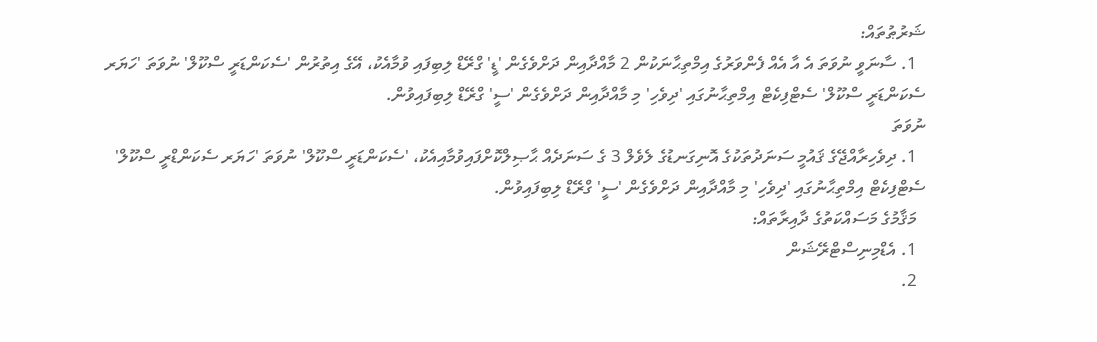ޝަރުޠުތައް:
  1. ސާނަވީ ނުވަތަ އެ އާ އެއް ފެންވަރުގެ އިމްތިޙާނަކުން 2 މާއްދާއިން ދަށްވެގެން 'ޑީ' ގްރޭޑް ލިބިފައި ވުމާއެކު، އޭގެ އިތުރުން 'ސެކަންޑަރީ ސްކޫލް' ނުވަތަ 'ހަޔަރ ސެކަންޑަރީ ސްކޫލް' ސެޓްފިކެޓް އިމްތިޙާނުގައި 'ދިވެހި' މި މާއްދާއިން ދަށްވެގެން 'ސީ' ގްރޭޑް ލިބިފައިވުން.
ނުވަތަ
  1. ދިވެހިރާއްޖޭގެ ޤައުމީ ސަނަދުތަކުގެ އޮނިގަނޑުގެ ލެވެލް 3 ގެ ސަނަދެއް ޙާޞިލްކޮށްފައިވުމާއިއެކު، 'ސެކަންޑަރީ ސްކޫލް' ނުވަތަ 'ހަޔަރ ސެކަންޑްރީ ސްކޫލް' ސެޓްފިކެޓް އިމްތިޙާނުގައި 'ދިވެހި' މި މާއްދާއިން ދަށްވެގެން 'ސީ' ގްރޭޑް ލިބިފައިވުން.
  މަޤާމުގެ މަސައްކަތުގެ ދާއިރާތައް:
  1. އެޑްމިނިސްޓްރޭޝަން
  2.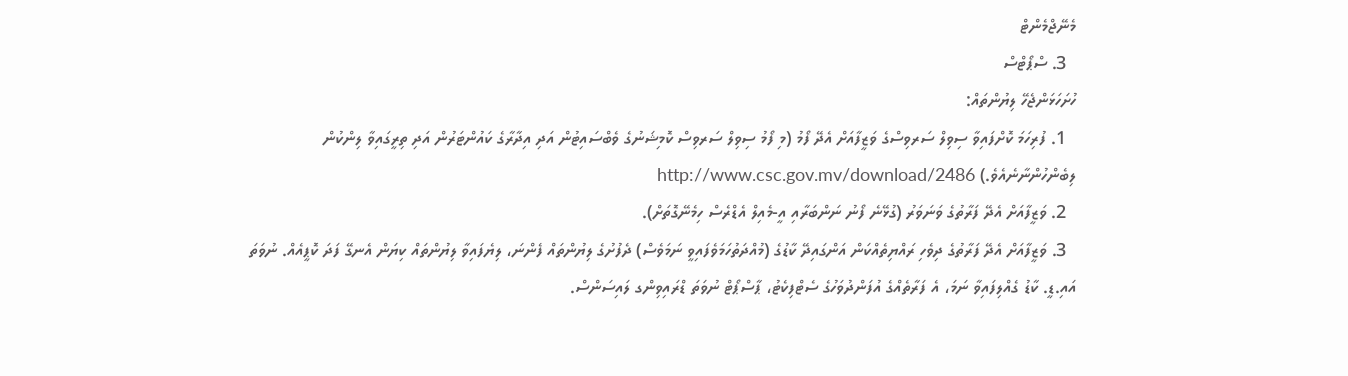މެނޭޖްމެންޓް
  3. ސްޕޯޓްސް
ހުށަހަޅަންޖެހޭ ލިޔުންތައް:
  1. ފުރިހަމަ ކޮށްފައިވާ ސިވިލް ސަރވިސްގެ ވަޒީފާއަށް އެދޭ ފޯމު (މި ފޯމު ސިވިލް ސަރވިސް ކޮމިޝަނުގެ ވެބްސައިޓުން އަދި އިދާރާގެ ކައުންޓަރުން އަދި ތިރީގައިވާ ލިންކުން ލިބެންހުންނާނެއެވެ.) http://www.csc.gov.mv/download/2486
  2. ވަޒީފާއަށް އެދޭ ފަރާތުގެ ވަނަވަރު (ގުޅޭނެ ފޯނު ނަންބަރާއި އީ-މެއިލް އެޑްރެސް ހިމެނޭގޮތަށް).
  3. ވަޒީފާއަށް އެދޭ ފަރާތުގެ ދިވެހި ރައްޔިތެއްކަން އަންގައިދޭ ކާޑުގެ (މުއްދަތުހަމަވެފައިވީ ނަމަވެސް) ދެފުށުގެ ލިޔުންތައް ފެންނަ، ލިޔެފައިވާ ލިޔުންތައް ކިޔަން އެނގޭ ފަދަ ކޮޕީއެއް. ނުވަތަ އައި.ޑީ. ކާޑު ގެއްލިފައިވާ ނަމަ، އެ ފަރާތެއްގެ އުފަންދުވަހުގެ ސެޓްފިކެޓު، ޕާސްޕޯޓް ނުވަތަ ޑްރައިވިންގ ލައިސަންސް.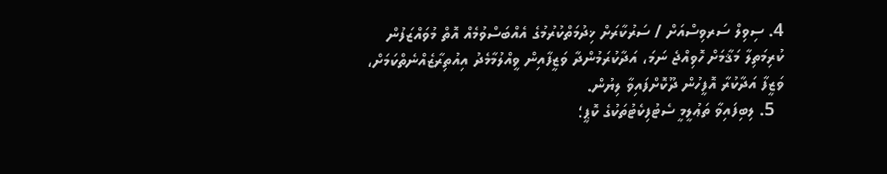4. ސިވިލް ސަރވިސްއަށް / ސަރުކާރަށް ޚިދުމަތްކުރުމުގެ އެއްބަސްވުމެއް އޮތް މުވައްޒަފުން ކުރިމަތިލާ މަޤާމަށް ހޮވިއްޖެ ނަމަ، އަދާކުރަމުންދާ ވަޒީފާއިން ވީއްލުމާމެދު އިއުތިރާޒެއްނެތްކަމަށް، ވަޒީފާ އަދާކުރާ އޮފީހުން ދޫކޮށްފައިވާ ލިޔުން.
  5. ލިބިފައިވާ ތަޢުލީމީ ސެޓުފިކެޓުތަކުގެ ކޮޕީ؛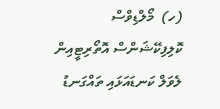(ހ)  މޯލްޑިވްސް ކޮލިފިކޭޝަންސް އޮތޯރިޓީއިން ލެވަލް ކަނޑައަޅައި ތައްގަނޑު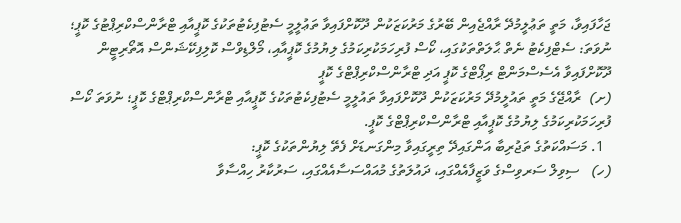ޖަހާފައިވާ، މަތީ ތަޢުލީމުދޭ ރާއްޖެއިން ބޭރުގެ މަރުކަޒަކުން ދޫކޮށްފައިވާ ތަޢުލީމީ ސެޓުފިކެޓުތަކުގެ ކޮޕީއާއި ޓްރާންސްކްރިޕްޓުގެ ކޮޕީ؛ ނުވަތަ: ސެޓްފިކެޓު ނެތް ޙާލަތްތަކުގައި، ކޯސް ފުރިހަމަކުރިކަމުގެ ލިޔުމުގެ ކޮޕީއާއި، މޯލްޑިވްސް ކޮލިފިކޭޝަންސް އޮތޯރިޓީން ދޫކޮށްފައިވާ އެސެސްމަންޓް ރިޕޯޓްގެ ކޮޕީ އަދި ޓްރާންސްކްރިޕްޓްގެ ކޮޕީ
(ށ)  ރާއްޖޭގެ މަތީ ތައުލީމުދޭ މަރުކަޒަކުން ދޫކޮށްފައިވާ ތައުލީމީ ސެޓުފިކެޓުތަކުގެ ކޮޕީއާއި ޓްރާންސްކްރިޕްޓްގެ ކޮޕީ؛ ނުވަތަ ކޯސް ފުރިހަމަކުރިކަމުގެ ލިޔުމުގެ ކޮޕީއާއި ޓްރާންސްކްރިޕްޓްގެ ކޮޕީ.
  1. މަސައްކަތުގެ ތަޖުރިބާ އަންގައިދޭ ތިރީގައިވާ މިންގަނޑަށް ފެތޭ ލިޔުންތަކުގެ ކޮޕީ:
(ހ)   ސިވިލް ސަރވިސްގެ ވަޒީފާއެއްގައި، ދައުލަތުގެ މުއައްސަސާއެއްގައި، ސަރުކާރު ހިއްސާވާ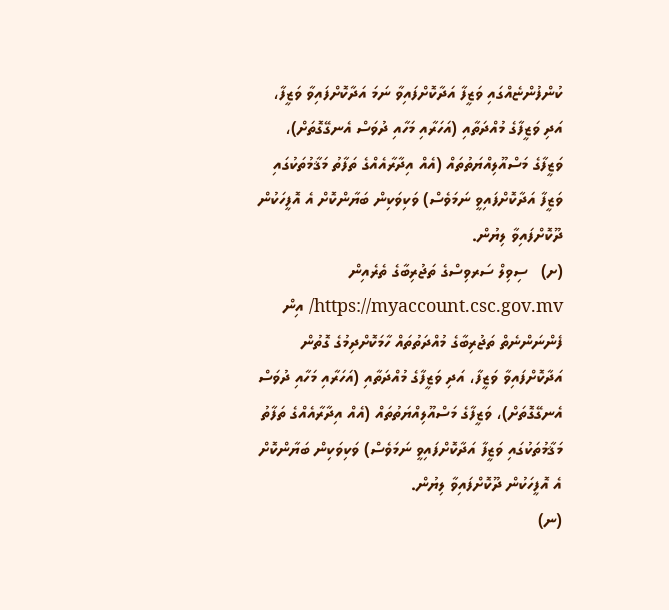ކުންފުންޏެއްގައި ވަޒީފާ އަދާކޮށްފައިވާ ނަމަ އަދާކޮށްފައިވާ ވަޒީފާ، އަދި ވަޒީފާގެ މުއްދަތާއި (އަހަރާއި މަހާއި ދުވަސް އެނގޭގޮތަށް)، ވަޒީފާގެ މަސްއޫލިއްޔަތުތައް (އެއް އިދާރާއެއްގެ ތަފާތު މަޤާމުތަކުގައި ވަޒީފާ އަދާކޮށްފައިވީ ނަމަވެސް) ވަކިވަކިން ބަޔާންކޮށް އެ އޮފީހަކުން ދޫކޮށްފައިވާ ލިޔުން.
(ށ)   ސިވިލް ސަރވިސްގެ ތަޖުރިބާގެ ތެރެއިން https://myaccount.csc.gov.mv/ އިން ފެންނަންނެތް ތަޖުރިބާގެ މުއްދަތުތައް ހާމަކޮށްދިމުގެ ގޮތުން އަދާކޮށްފައިވާ ވަޒީފާ، އަދި ވަޒީފާގެ މުއްދަތާއި (އަހަރާއި މަހާއި ދުވަސް އެނގޭގޮތަށް)، ވަޒީފާގެ މަސްއޫލިއްޔަތުތައް (އެއް އިދާރާއެއްގެ ތަފާތު މަޤާމުތަކުގައި ވަޒީފާ އަދާކޮށްފައިވީ ނަމަވެސް) ވަކިވަކިން ބަޔާންކޮށް އެ އޮފީހަކުން ދޫކޮށްފައިވާ ލިޔުން.
(ނ)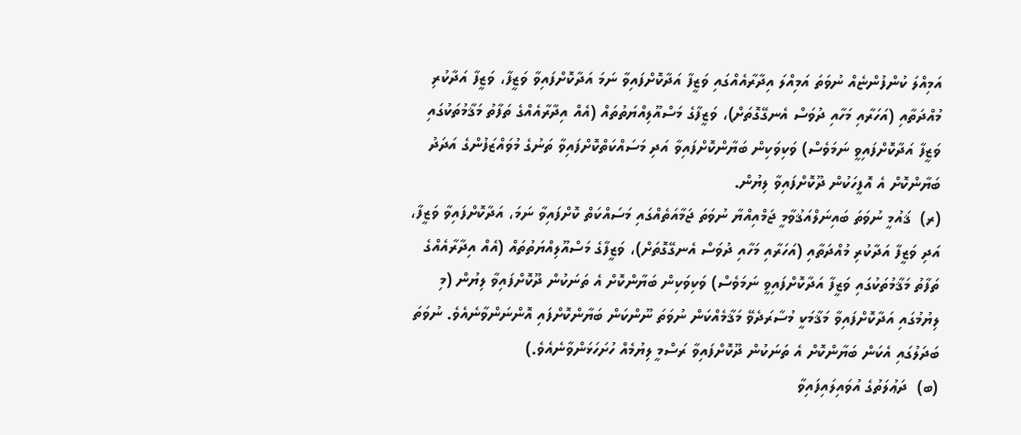އަމިއްލަ ކުންފުންޏެއް ނުވަތަ އަމިއްލަ އިދާރާއެއްގައި ވަޒީފާ އަދާކޮށްފައިވާ ނަމަ އަދާކޮށްފައިވާ ވަޒީފާ، ވަޒީފާ އަދާކުރި މުއްދަތާއި (އަހަރާއި މަހާއި ދުވަސް އެނގޭގޮތަށް)، ވަޒީފާގެ މަސްއޫލިއްޔަތުތައް (އެއް އިދާރާއެއްގެ ތަފާތު މަޤާމުތަކުގައި ވަޒީފާ އަދާކޮށްފައިވީ ނަމަވެސް) ވަކިވަކިން ބަޔާންކޮށްފައިވާ އަދި މަސައްކަތްކޮށްފައިވާ ތަނުގެ މުވައްޒަފުންގެ އަދަދު ބަޔާންކޮށް އެ އޮފީހަކުން ދޫކޮށްފައިވާ ލިޔުން.
(ރ)  ޤައުމީ ނުވަތަ ބައިނަލްއަޤުވާމީ ޖަމްއިއްޔާ ނުވަތަ ޖަމާއަތެއްގައި މަސައްކަތް ކޮށްފައިވާ ނަމަ، އަދާކޮށްފައިވާ ވަޒީފާ، އަދި ވަޒީފާ އަދާކުރި މުއްދަތާއި (އަހަރާއި މަހާއި ދުވަސް އެނގޭގޮތަށް)، ވަޒީފާގެ މަސްއޫލިއްޔަތުތައް (އެއް އިދާރާއެއްގެ ތަފާތު މަޤާމުތަކުގައި ވަޒީފާ އަދާކޮށްފައިވީ ނަމަވެސް) ވަކިވަކިން ބަޔާންކޮށް އެ ތަނަކުން ދޫކޮށްފައިވާ ލިޔުން (މި ލިޔުމުގައި އަދާކޮށްފައިވާ މަޤާމަކީ މުސާރަދެވޭ މަޤާމެއްކަން ނުވަތަ ނޫންކަން ބަޔާންކޮށްފައި އޮންނަންވާނެއެވެ. ނުވަތަ ބަދަލުގައި އެކަން ބަޔާންކޮށް އެ ތަނަކުން ދޫކޮށްފައިވާ ރަސްމީ ލިޔުމެއް ހުށަހަޅަންވާނެއެވެ.)
(ބ)  ދަޢުލަތުގެ އުވައިލައިފައިވާ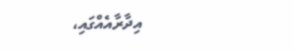އިދާރާއެއްގައި،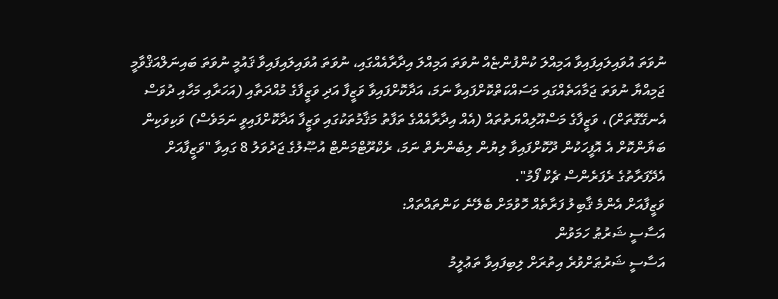ނުވަތަ އުވައިލައިފައިވާ އަމިއްލަ ކުންފުންޏެއް ނުވަތަ އަމިއްލަ އިދާރާއެއްގައި، ނުވަތަ އުވައިލައިފައިވާ ޤައުމީ ނުވަތަ ބައިނަލްއަޤްވާމީ ޖަމިއްޔާ ނުވަތަ ޖަމާއަތެއްގައި މަސައްކަތްކޮށްފައިވާ ނަމަ، އަދާކޮށްފައިވާ ވަޒީފާ އަދި ވަޒީފާގެ މުއްދަތާއި (އަހަރާއި މަހާއި ދުވަސް އެނގޭގޮތަށް)، ވަޒީފާގެ މަސްއޫލިއްޔަތުތައް (އެއް އިދާރާއެއްގެ ތަފާތު މަޤާމުތަކުގައި ވަޒީފާ އަދާކޮށްފައިވީ ނަމަވެސް) ވަކިވަކިން ބަޔާންކޮށް އެ އޮފީހަކުން ދޫކޮށްފައިވާ ލިޔުން ލިބެންނެތް ނަމަ، ރެކްރޫޓްމަންޓް އުޞޫލުގެ ޖަދުވަލު 8 ގައިވާ "ވަޒީފާއަށް އެދޭފަރާތުގެ ރެފަރެންސް ޗެކް ފޯމު".
ވަޒީފާއަށް އެންމެ ޤާބިލު ފަރާތެއް ހޮވުމަށް ބެލޭނެ ކަންތައްތައް:
އަސާސީ ޝަރުޠު ހަމަވުން
އަސާސީ ޝަރުޠަށްވުރެ އިތުރަށް ލިބިފައިވާ ތަޢުލީމު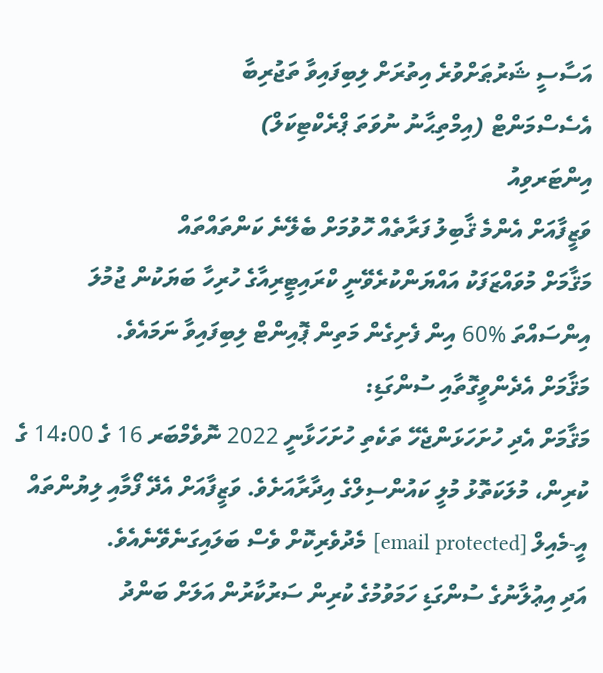އަސާސީ ޝަރުޠަށްވުރެ އިތުރަށް ލިބިފައިވާ ތަޖުރިބާ
އެސެސްމަންޓް (އިމްތިޙާނު ނުވަތަ ޕްރެކްޓިކަލް)
އިންޓަރވިއު
ވަޒީފާއަށް އެންމެ ޤާބިލު ފަރާތެއް ހޮވުމަށް ބެލޭނެ ކަންތައްތައް
މަޤާމަށް މުވައްޒަފަކު އައްޔަންކުރެވޭނީ ކްރައިޓީރިއާގެ ހުރިހާ ބަޔަކުން ޖުމުލަ އިންސައްތަ %60 އިން ފެށިގެން މަތިން ޕޮއިންޓް ލިބިފައިވާ ނަމައެވެ.
މަޤާމަށް އެދެންވީގޮތާއި ސުންގަޑި:
މަޤާމަށް އެދި ހުށަހަޅަންޖެހޭ ތަކެތި ހުށަހަޅާނީ 2022 ނޮވެމްބަރ 16 ގެ 14:00 ގެ ކުރިން، މުލަކަތޮޅު މުލީ ކައުންސިލްގެ އިދާރާއަށެވެ. ވަޒީފާއަށް އެދޭ ފޯމާއި ލިޔުންތައް އީ-މެއިލް [email protected] މެދުވެރިކޮށް ވެސް ބަލައިގަނެވޭނެއެވެ.
އަދި އިޢުލާނުގެ ސުންގަޑި ހަމަވުމުގެ ކުރިން ސަރުކާރުން އަލަށް ބަންދު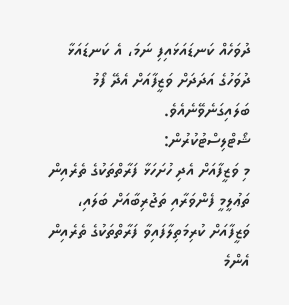ދުވަހެއް ކަނޑައަޅައިފި ނަމަ، އެ ކަނޑައަޅާ ދުވަހުގެ އަދަދަށް ވަޒީފާއަށް އެދޭ ފޯމު ބަލައިގަނެވޭނެއެވެ.
ޝޯޓްލިސްޓުކުރުން:
މި ވަޒީފާއަށް އެދި ހުށަހަޅާ ފަރާތްތަކުގެ ތެރެއިން ތަޢުލީމީ ފެންވަރާއި ތަޖުރިބާއަށް ބަލައި، ވަޒީފާއަށް ކުރިމަތިލާފައިވާ ފަރާތްތަކުގެ ތެރެއިން އެންމެ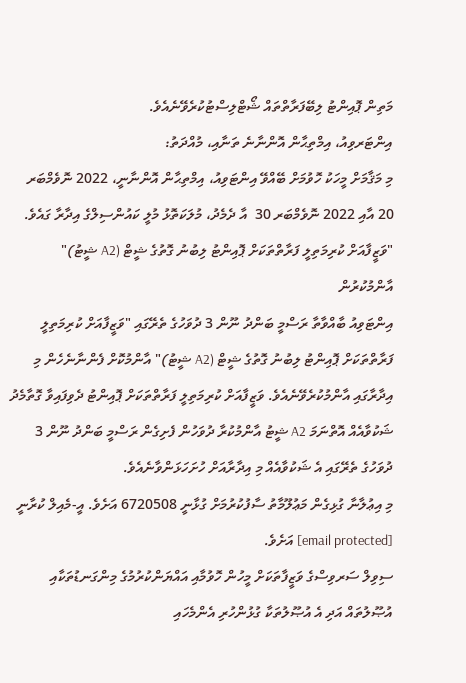މަތިން ޕޮއިންޓު ލިބޭފަރާތްތައް ޝޯޓްލިސްޓުކުރެވޭނެއެވެ.
އިންޓަރވިއު، އިމްތިޙާން އޮންނާނެ ތަނާއި، މުއްދަތު:
މި މަޤާމަށް މީހަކު ހޮވުމަށް ބޭއްވޭ އިންޓަވިއު، އިމްތިޙާން އޮންނާނީ، 2022 ނޮވެމްބަރ 20 އާއި 2022 ނޮވެމްބަރ 30  އާ ދެމެދު، މުލަކަތޮޅު މުލީ ކައުންސިލްގެ އިދާރާ ގައެވެ.
"ވަޒީފާއަށް ކުރިމަތިލީ ފަރާތްތަކަށް ޕޮއިންޓު ލިބުނު ގޮތުގެ ޝީޓް (A2 ޝީޓު)" އާންމުކުރުން
އިންޓަވިއު ބާއްވާތާ ރަސްމީ ބަންދު ނޫން 3 ދުވަހުގެ ތެރޭގައި "ވަޒީފާއަށް ކުރިމަތިލީ ފަރާތްތަކަށް ޕޮއިންޓު ލިބުނު ގޮތުގެ ޝީޓް (A2 ޝީޓު)" އާންމުކޮށް ފެންނާނެހެން މި އިދާރާގައި އާންމުކުރެވޭނެއެވެ. ވަޒީފާއަށް ކުރިމަތިލީ ފަރާތްތަކަށް ޕޮއިންޓު ދެވިފައިވާ ގޮތާމެދު ޝަކުވާއެއް އޮތްނަމަ A2 ޝީޓު އާންމުކުރާ ދުވަހުން ފެށިގެން ރަސްމީ ބަންދު ނޫން 3 ދުވަހުގެ ތެރޭގައި އެ ޝަކުވާއެއް މި އިދާރާއަށް ހުށަހަޅަންވާނެއެވެ.
މި އިޢުލާނާ ގުޅިގެން މަޢުލޫމާތު ސާފުކުރުމަށް ގުޅާނީ 6720508 އަށެވެ. އީ-މެއިލް ކުރާނީ [email protected] އަށެވެ.
ސިވިލް ސަރވިސްގެ ވަޒީފާތަކަށް މީހުން ހޮވުމާއި އައްޔަންކުރުމުގެ މިންގަނޑުތަކާއި އުޞޫލުތައް އަދި އެ އުޞޫލުތަކާ ގުޅުންހުރި އެންމެހައި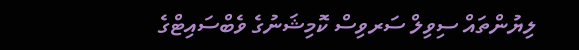ލިޔުންތައް ސިވިލް ސަރވިސް ކޮމިޝަނުގެ ވެބްސައިޓްގެ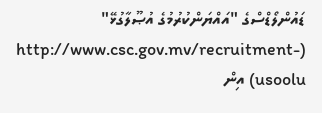ޑައުންލޯޑްސްގެ "އައްޔަންކުރުމުގެ އުޞޫލާގުޅޭ" (http://www.csc.gov.mv/recruitment-usoolu) އިން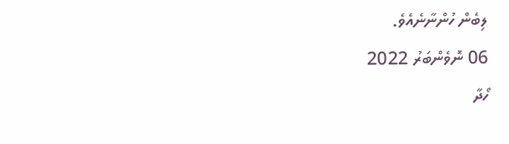ލިބެން ހުންނާނެއެވެ.
06 ނޮވެންބަރު 2022
ހޯދާ